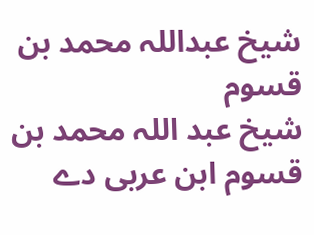شیخ عبداللہ محمد بن قسوم
شیخ عبد اللہ محمد بن قسوم ابن عربی دے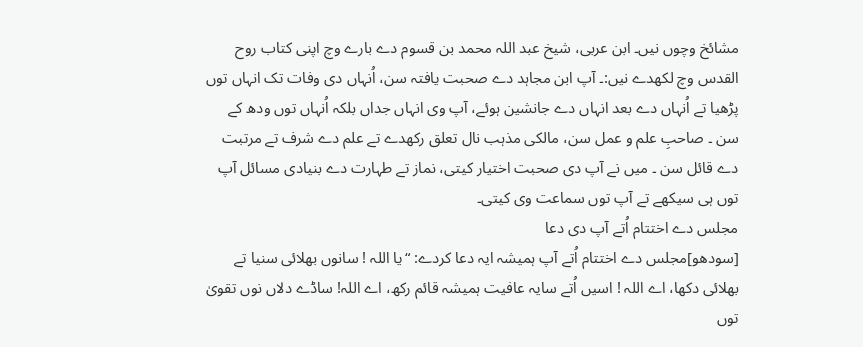مشائخ وچوں نيں۔ ابن عربی، شیخ عبد اللہ محمد بن قسوم دے بارے وچ اپنی کتاب روح القدس وچ لکھدے نيں:۔ آپ ابن مجاہد دے صحبت یافتہ سن، اُنہاں دی وفات تک انہاں توں پڑھیا تے اُنہاں دے بعد انہاں دے جانشین ہوئے، آپ وی انہاں جداں بلکہ اُنہاں توں ودھ کے سن ۔ صاحبِ علم و عمل سن، مالکی مذہب نال تعلق رکھدے تے علم دے شرف تے مرتبت دے قائل سن ۔ ميں نے آپ دی صحبت اختیار کيتی، نماز تے طہارت دے بنیادی مسائل آپ توں ہی سیکھے تے آپ توں سماعت وی کيتی۔
مجلس دے اختتام اُتے آپ دی دعا
[سودھو]مجلس دے اختتام اُتے آپ ہمیشہ ایہ دعا کردے: “یا اللہ ! سانوں بھلائی سنیا تے بھلائی دکھا، اے اللہ ! اسيں اُتے سایہ عافیت ہمیشہ قائم رکھ، اے اللہ! ساڈے دلاں نوں تقویٰ توں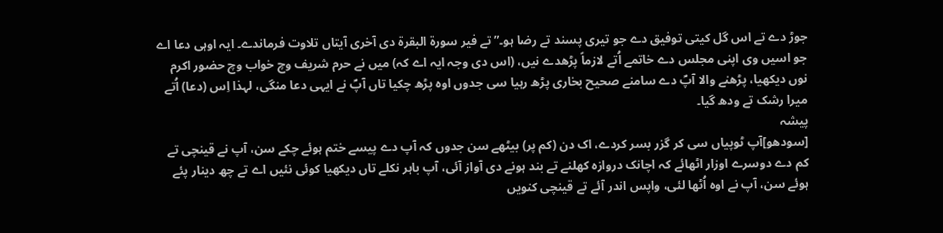جوڑ دے تے اس گل کيتی توفیق دے جو تیری پسند تے رضا ہو۔” تے فیر سورۃ البقرة دی آخری آیتاں تلاوت فرماندے۔ ایہ اوہی دعا اے جو اسيں وی اپنی مجلس دے خاتمے اُتے لازماً پڑھدے نيں، (اس دی وجہ ایہ اے کہ) ميں نے حرم شریف وچ خواب وچ حضور اکرم نوں دیکھیا، پڑھنے والا آپؐ دے سامنے صحیح بخاری پڑھ رہیا سی جدوں اوہ پڑھ چکيا تاں آپؐ نے ایہی دعا منگی، لہذا اِس (دعا) اُتے میرا رشک تے ودھ گیا۔
پیشہ
[سودھو]آپ ٹوپیاں سی کر گزر بسر کردے، اک دن (کم پر) بیٹھے سن جدوں کہ آپ دے پیسے ختم ہوئے چکے سن، آپ نے قینچی تے کم دے دوسرے اوزار اٹھائے کہ اچانک دروازہ کھلنے تے بند ہونے دی آواز آئی، آپ باہر نکلے تاں دیکھیا کوئی نئيں اے تے چھ دینار پئے ہوئے سن، آپ نے اوہ اُٹھا لئی، واپس اندر آئے تے قینچی کنويں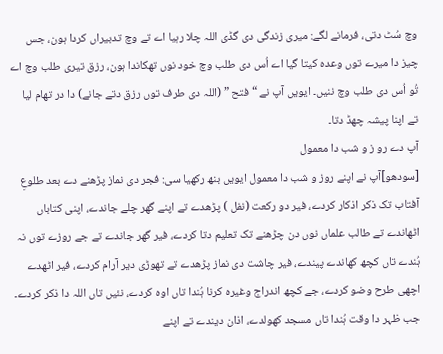وچ سُٹ دتی، فرمانے لگے: میری زندگی دی گڈی اللہ چلا رہیا اے تے وچ تدبیراں کردا ہون، جس چیز دا میرے توں وعدہ کیتا گیا اے اُس دی طلب وچ خود نوں تھکاندا ہون، رزق تیری طلب وچ اے تُو اُس دی طلب وچ ننيں۔ ایويں آپ نے “فتح ” (اللہ دی طرف توں رزق دتے جانے) دا در تھام لیا تے اپنا پیشہ چھڈ دتا۔
آپ دے رو ز و شب دا معمول
[سودھو]آپ نے اپنے روز و شب دا معمول ایويں بنھ رکھیا سی: فجر دی نماز پڑھنے دے بعد طلوعِ آفتاب تک ذکر اذکار کردے، فیر دو رکعت (نفل ) پڑھدے تے اپنے گھر چلے جاندے، اپنی کتاباں اٹھاندے تے طالب علماں نوں دن چڑھنے تک تعلیم دتا کردے، فیر گھر جاندے تے جے روزے توں نہ ہُندے تاں کچھ کھاندے پیندے، فیر چاشت دی نماز پڑھدے تے تھوڑی دیر آرام کردے، فیر اٹھدے اچھی طرح وضو کردے، جے کچھ اندراج وغیرہ کرنا ہُندا تاں اوہ کردے، نئيں تاں اللہ دا ذکر کردے۔
جب ظہر دا وقت ہُندا تاں مسجد کھولدے، اذان دیندے تے اپنے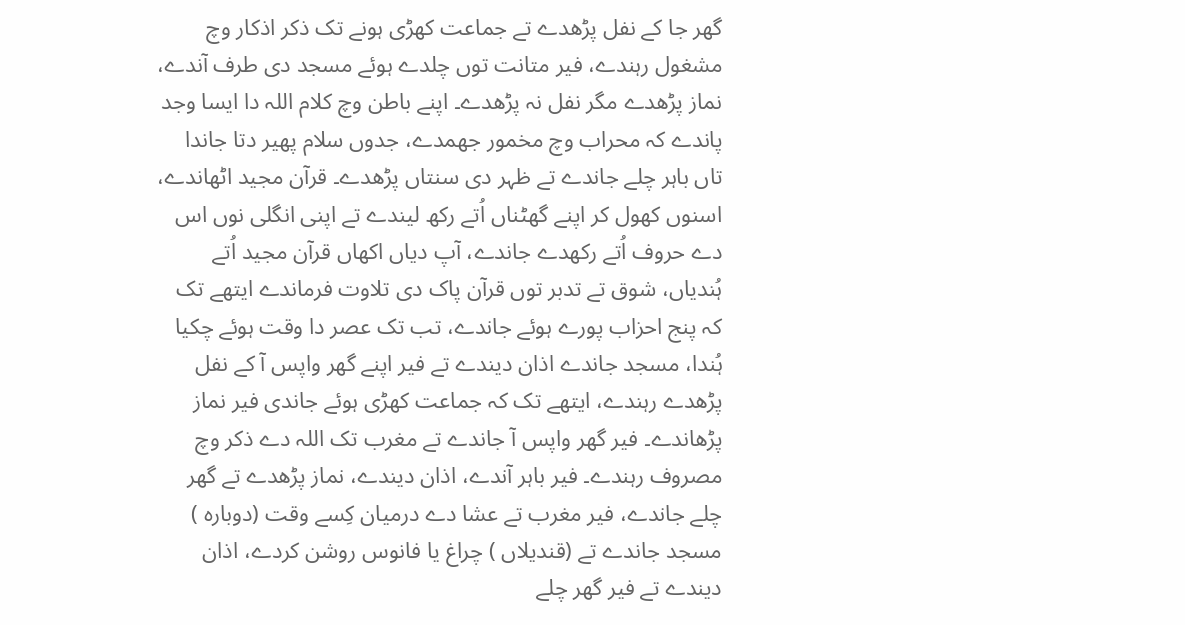گھر جا کے نفل پڑھدے تے جماعت کھڑی ہونے تک ذکر اذکار وچ مشغول رہندے، فیر متانت توں چلدے ہوئے مسجد دی طرف آندے، نماز پڑھدے مگر نفل نہ پڑھدے۔ اپنے باطن وچ کلام اللہ دا ایسا وجد پاندے کہ محراب وچ مخمور جھمدے، جدوں سلام پھیر دتا جاندا تاں باہر چلے جاندے تے ظہر دی سنتاں پڑھدے۔ قرآن مجید اٹھاندے، اسنوں کھول کر اپنے گھٹناں اُتے رکھ لیندے تے اپنی انگلی نوں اس دے حروف اُتے رکھدے جاندے، آپ دیاں اکھاں قرآن مجید اُتے ہُندیاں، شوق تے تدبر توں قرآن پاک دی تلاوت فرماندے ایتھے تک کہ پنج احزاب پورے ہوئے جاندے، تب تک عصر دا وقت ہوئے چکيا ہُندا، مسجد جاندے اذان دیندے تے فیر اپنے گھر واپس آ کے نفل پڑھدے رہندے، ایتھے تک کہ جماعت کھڑی ہوئے جاندی فیر نماز پڑھاندے۔ فیر گھر واپس آ جاندے تے مغرب تک اللہ دے ذکر وچ مصروف رہندے۔ فیر باہر آندے، اذان دیندے، نماز پڑھدے تے گھر چلے جاندے، فیر مغرب تے عشا دے درمیان کِسے وقت (دوبارہ ) مسجد جاندے تے (قندیلاں ) چراغ یا فانوس روشن کردے، اذان دیندے تے فیر گھر چلے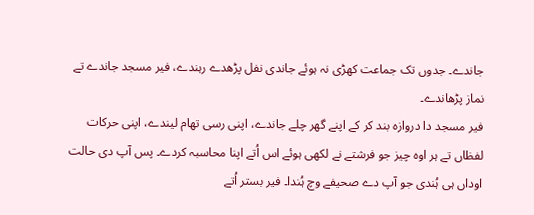جاندے۔ جدوں تک جماعت کھڑی نہ ہوئے جاندی نفل پڑھدے رہندے، فیر مسجد جاندے تے نماز پڑھاندے۔
فیر مسجد دا دروازہ بند کر کے اپنے گھر چلے جاندے، اپنی رسی تھام لیندے، اپنی حرکات لفظاں تے ہر اوہ چیز جو فرشتے نے لکھی ہوئے اس اُتے اپنا محاسبہ کردے۔ پس آپ دی حالت اوداں ہی ہُندی جو آپ دے صحیفے وچ ہُندا۔ فیر بستر اُتے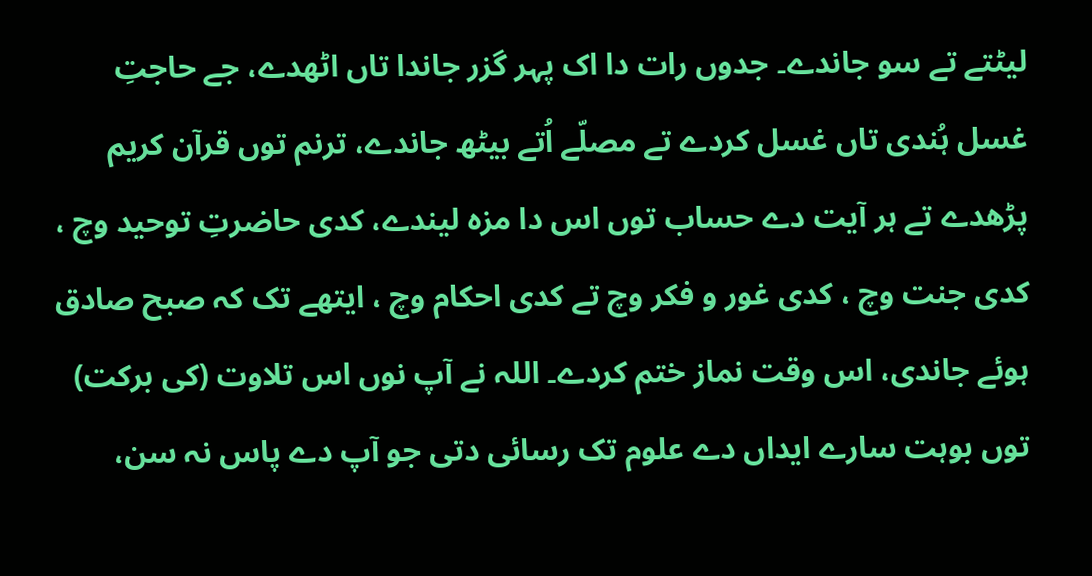لیٹتے تے سو جاندے۔ جدوں رات دا اک پہر گزر جاندا تاں اٹھدے، جے حاجتِ غسل ہُندی تاں غسل کردے تے مصلّے اُتے بیٹھ جاندے، ترنم توں قرآن کریم پڑھدے تے ہر آیت دے حساب توں اس دا مزہ لیندے، کدی حاضرتِ توحید وچ ، کدی جنت وچ ، کدی غور و فکر وچ تے کدی احکام وچ ، ایتھے تک کہ صبح صادق ہوئے جاندی، اس وقت نماز ختم کردے۔ اللہ نے آپ نوں اس تلاوت (کی برکت) توں بوہت سارے ایداں دے علوم تک رسائی دتی جو آپ دے پاس نہ سن،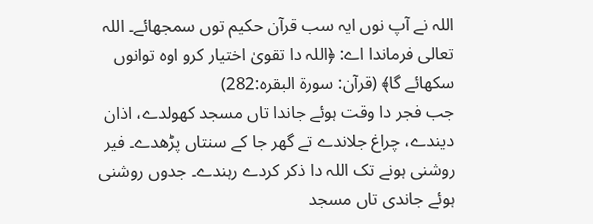اللہ نے آپ نوں ایہ سب قرآن حکیم توں سمجھائے۔ اللہ تعالی فرماندا اے: ﴿اللہ دا تقویٰ اختیار کرو اوہ توانوں سکھائے گا﴾ (قرآن: سورۃ البقرہ:282)
جب فجر دا وقت ہوئے جاندا تاں مسجد کھولدے، اذان دیندے، چراغ جلاندے تے گھر جا کے سنتاں پڑھدے۔ فیر روشنی ہونے تک اللہ دا ذکر کردے رہندے۔ جدوں روشنی ہوئے جاندی تاں مسجد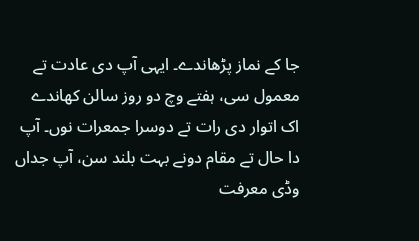جا کے نماز پڑھاندے۔ ایہی آپ دی عادت تے معمول سی، ہفتے وچ دو روز سالن کھاندے اک اتوار دی رات تے دوسرا جمعرات نوں۔ آپ دا حال تے مقام دونے بہت بلند سن، آپ جداں وڈی معرفت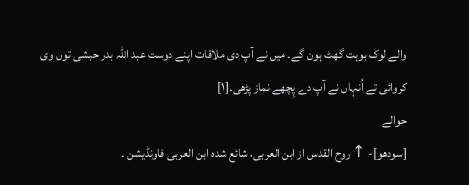والے لوک بوہت گھٹ ہون گے۔ ميں نے آپ دی ملاقات اپنے دوست عبد اللہ بدر حبشی توں وی کروائی تے اُنہاں نے آپ دے پِچھے نماز پڑھی۔[۱]
حوالے
[سودھو]- ↑ روح القدس از ابن العربی، شائع شدہ ابن العربی فاونڈیشن ۔